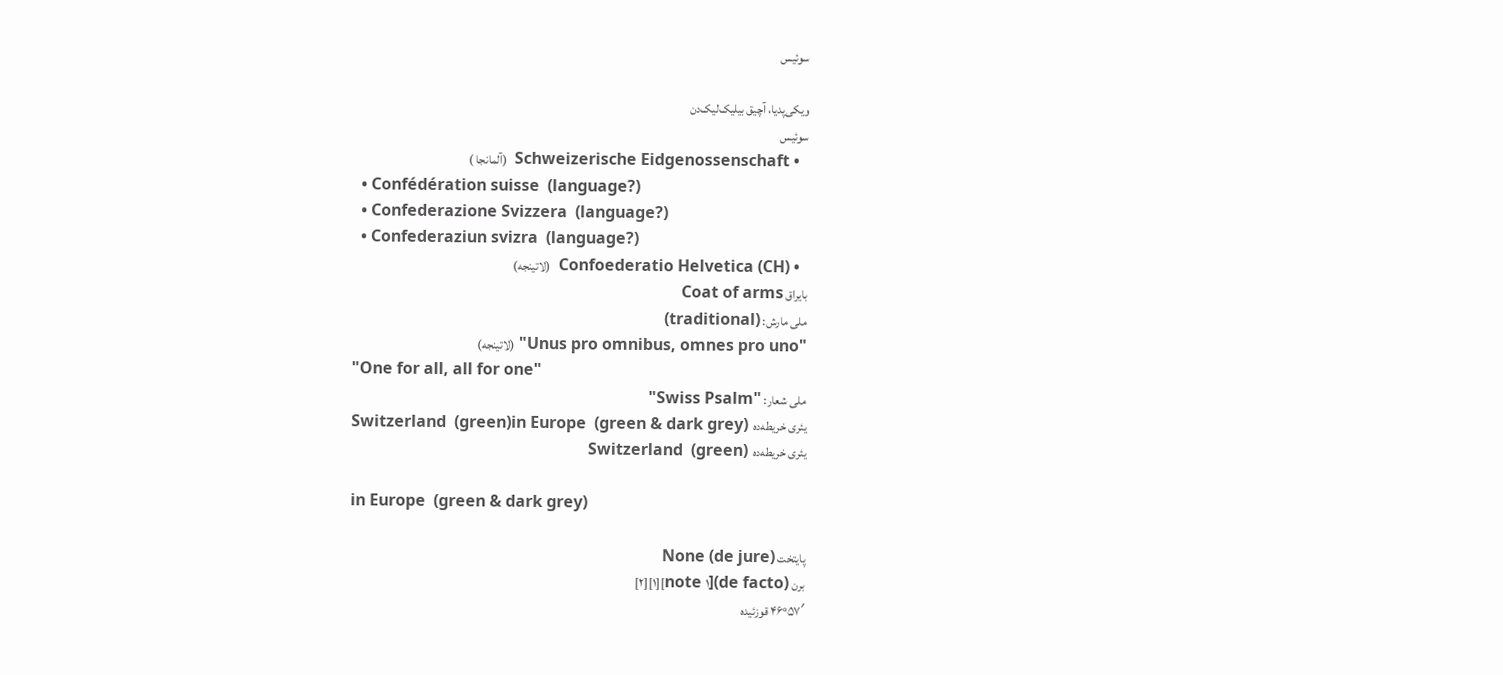سوئیس

ویکی‌پدیا، آچیق بیلیک‌لیک‌دن
سوئیس
  • Schweizerische Eidgenossenschaft  (آلمانجا )
  • Confédération suisse  (language?)
  • Confederazione Svizzera  (language?)
  • Confederaziun svizra  (language?)
  • Confoederatio Helvetica (CH)  (لاتینجه)
بایراق Coat of arms
ملی مارش: (traditional)
"Unus pro omnibus, omnes pro uno" (لاتینجه)
"One for all, all for one"
ملی شعار: "Swiss Psalm"
یئری خریطه‌ده  Switzerland  (green)in Europe  (green & dark grey)
یئری خریطه‌ده  Switzerland  (green)

in Europe  (green & dark grey)

پایتخت None (de jure)
برن (de facto)[note ۱][۱][۲]
۴۶°۵۷′ قوزئیده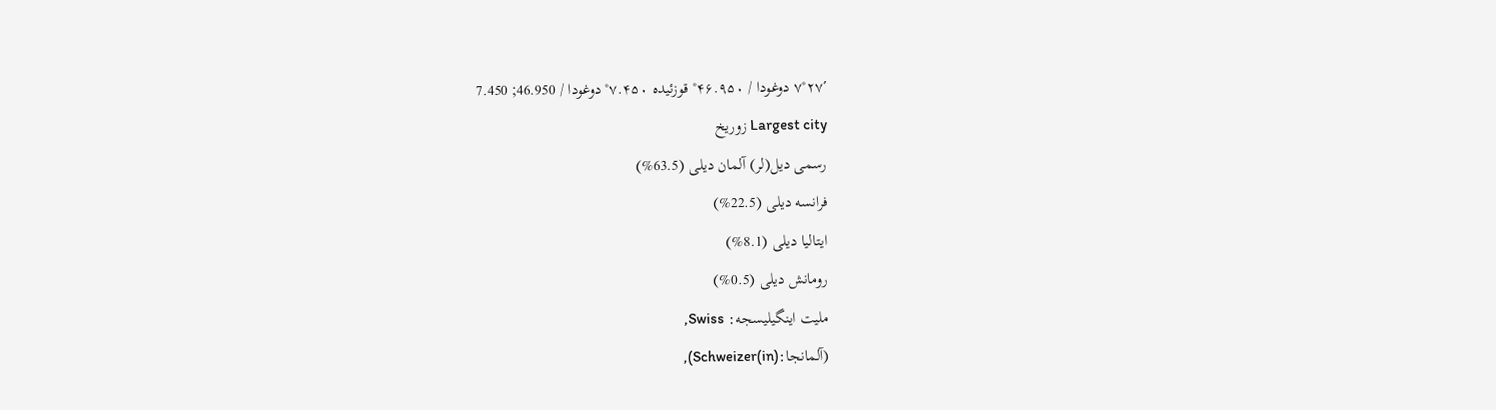۷°۲۷′ دوغودا / ۴۶.۹۵۰° قوزئیده ۷.۴۵۰° دوغودا / 46.950; 7.450
Largest city زوریخ
رسمی دیل‌(لر) آلمان دیلی (63.5%)
فرانسه دیلی (22.5%)
ایتالیا دیلی (8.1%)
رومانش دیلی (0.5%)
ملیت اینگیلیسجه: Swiss,
(آلمانجا:Schweizer(in)),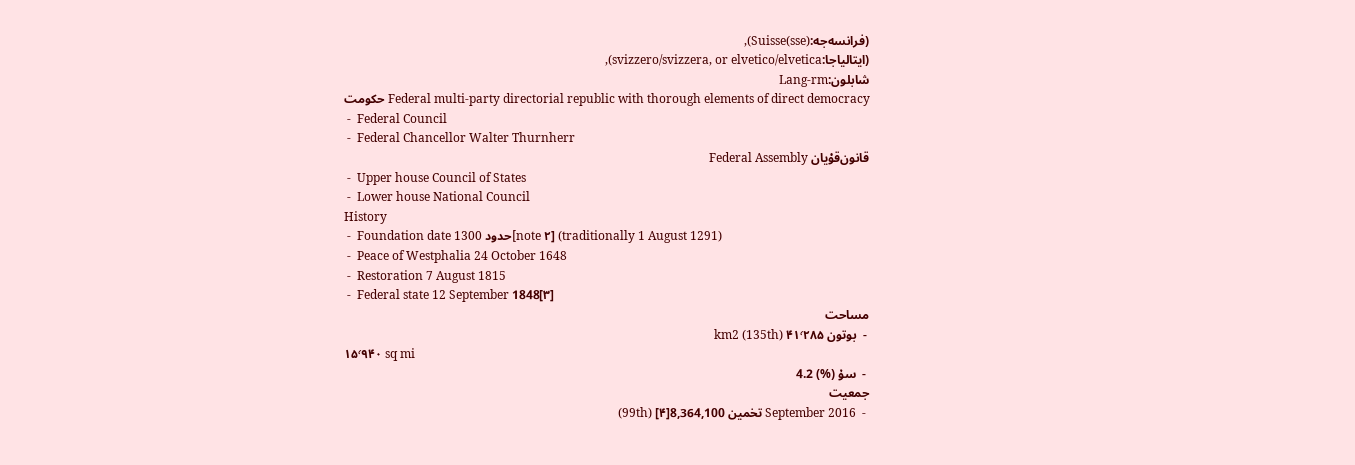(فرانسه‌جه:Suisse(sse)),
(ایتالیاجا:svizzero/svizzera, or elvetico/elvetica),
شابلون:Lang-rm
حکومت Federal multi-party directorial republic with thorough elements of direct democracy
 -  Federal Council
 -  Federal Chancellor Walter Thurnherr
قانون‌قوْیان Federal Assembly
 -  Upper house Council of States
 -  Lower house National Council
History
 -  Foundation date حدود 1300[note ۲] (traditionally 1 August 1291)
 -  Peace of Westphalia 24 October 1648
 -  Restoration 7 August 1815
 -  Federal state 12 September 1848[۳]
مساحت
 -  بوتون ۴۱٬۲۸۵ km2 (135th)
۱۵٬۹۴۰ sq mi
 -  سۇ (%) 4.2
جمعیت
 -  September 2016 تخمین 8,364,100[۴] (99th)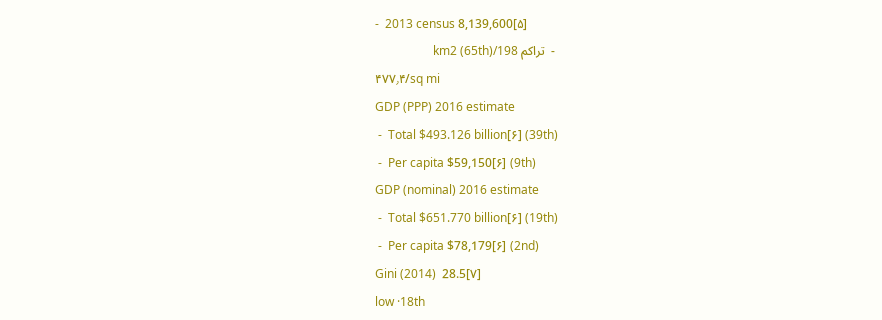-  2013 census 8,139,600[۵]
 -  تراکم 198/km2 (65th)
۴۷۷٫۴/sq mi
GDP (PPP) 2016 estimate
 -  Total $493.126 billion[۶] (39th)
 -  Per capita $59,150[۶] (9th)
GDP (nominal) 2016 estimate
 -  Total $651.770 billion[۶] (19th)
 -  Per capita $78,179[۶] (2nd)
Gini (2014)  28.5[۷]
low ·18th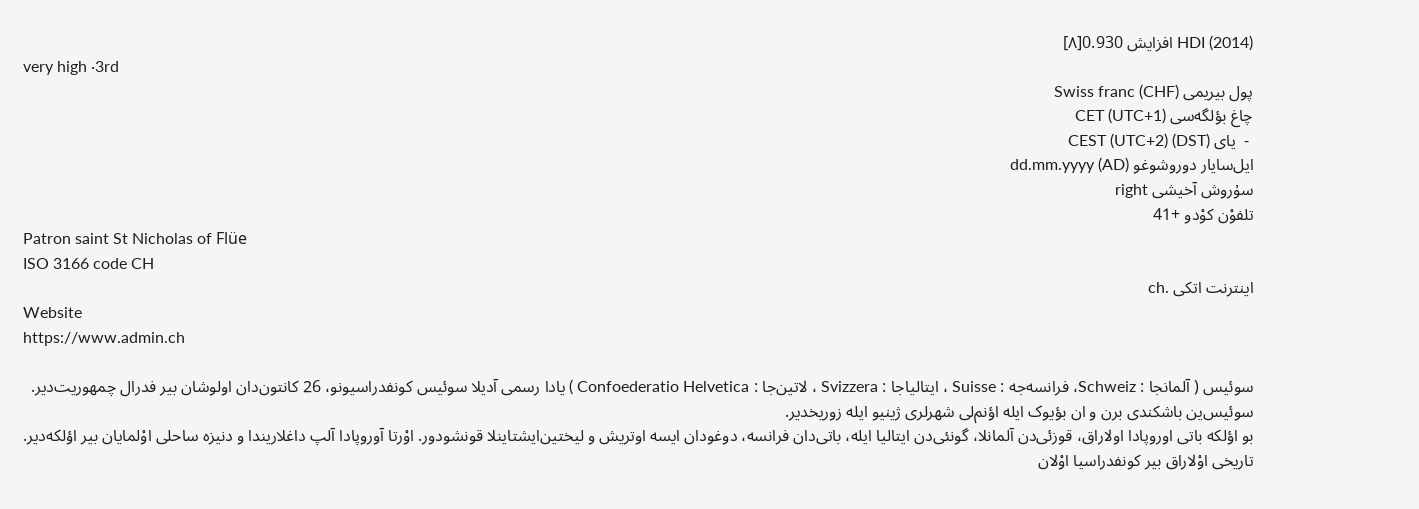HDI (2014) افزایش 0.930[۸]
very high ·3rd
پول بیریمی Swiss franc (CHF)
چاغ بؤلگه‌سی CET (UTC+1)
 -  یای (DST) CEST (UTC+2)
ایل‌سایار دوروشوغو dd.mm.yyyy (AD)
سۇروش آخیشی right
تلفوْن کوْدو +41
Patron saint St Nicholas of Flüe
ISO 3166 code CH
اینترنت اتکی .ch
Website
https://www.admin.ch

سوئیس ( آلمانجا : Schweiz، فرانسه‌جه : Suisse ، ایتالیاجا : Svizzera ، لاتین‌جا : Confoederatio Helvetica ) یادا رسمی آدیلا سوئیس کونفدراسیونو، 26 کانتون‌دان اولوشان بیر فدرال چمهوریت‌دیر. سوئیس‌ین باشکندی برن و ان بؤیوک ایله اؤنم‌لی شهرلری ژینیو ایله زوریخدیر.
بو اؤلکه باتی اوروپادا اولاراق، قوزئی‌دن آلمانلا، گونئی‌دن ایتالیا ایله، باتی‌دان فرانسه، دوغودان ایسه اوتریش و لیختین‌ایشتاینلا قونشودور. اوْرتا آوروپادا آلپ داغلاریندا و دنیزه ساحلی اوْلمایان بیر اؤلکه‌دیر. تاریخی اوْلاراق بیر کونفدراسیا اوْلان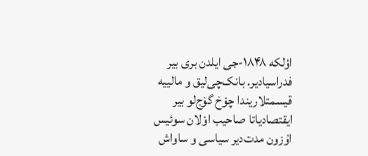اؤلکه ۱۸۴۸-جی ایلدن بری بیر فدراسیادیر. بانک‌چی‌لیق و مالییه قیسمتلاریندا چوْخ گۆج‌لو بیر ایقتصادیاتا صاحیب اوْلان سوئیس اۇزون مدت‌دیر سیاسی و ساواش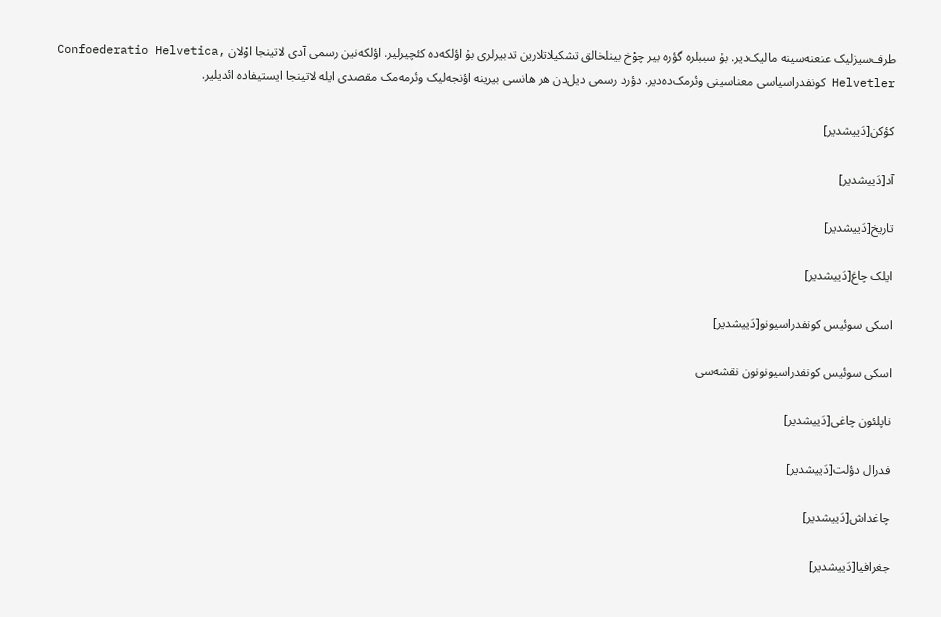طرف‌سیزلیک عنعنه‌سینه مالیک‌دیر. بۇ سببلره گؤره بیر چوْخ بینلخالق تشکیلاتلارین تدبیرلری بۇ اؤلکه‌ده کئچیرلیر. اؤلکه‌نین رسمی آدی لاتینجا اوْلان Confoederatio Helvetica, Helvetler کونفدراسیاسی معناسینی وئرمک‌ده‌دیر. دؤرد رسمی دیل‌دن هر هانسی بیرینه اؤنجه‌لیک وئرمه‌مک مقصدی ایله لاتینجا ایستیفاده ائدیلیر.

کؤکن[دَییشدیر]

آد[دَییشدیر]

تاریخ[دَییشدیر]

ایلک چاغ[دَییشدیر]

اسکی سوئیس کونفدراسیونو[دَییشدیر]

اسکی سوئیس کونفدراسیونونون نقشه‌سی

ناپلئون چاغی[دَییشدیر]

فدرال دؤلت[دَییشدیر]

چاغداش[دَییشدیر]

جغرافیا[دَییشدیر]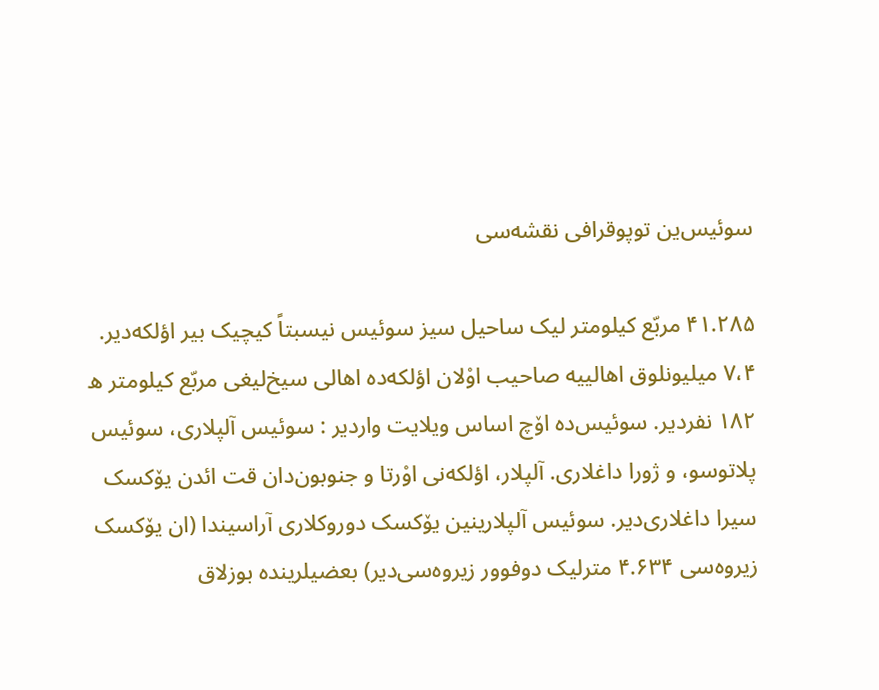سوئیس‌ین توپوقرافی نقشه‌سی

۴۱.۲۸۵ مربّع کیلومتر لیک ساحیل سیز سوئیس نیسبتاً کیچیک بیر اؤلکه‌دیر. ۷،۴ میلیونلوق اهالییه صاحیب اوْلان اؤلکه‌ده اهالی سیخ‌لیغی مربّع کیلومتر ه ۱۸۲ نفردیر. سوئیس‌ده اۆچ اساس ویلایت واردیر : سوئیس آلپلاری، سوئیس پلاتوسو، و ژورا داغلاری. آلپلار، اؤلکه‌نی اوْرتا و جنوبون‌دان قت ائدن یۆکسک سیرا داغلاری‌دیر. سوئیس آلپلارینین یۆکسک دوروکلاری آراسیندا (ان یۆکسک زیروه‌سی ۴.۶۳۴ مترلیک دوفوور زیروه‌سی‌دیر) بعضیلرینده بوزلاق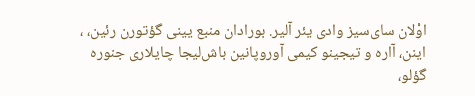اوْلان سای‌سیز وادی یئر آلیر. بورادان منبع یینی گؤتورن رئین، ، اینن، آاره و تیجینو کیمی آوروپانین باش‌لیجا چایلاری جنوره گؤلو،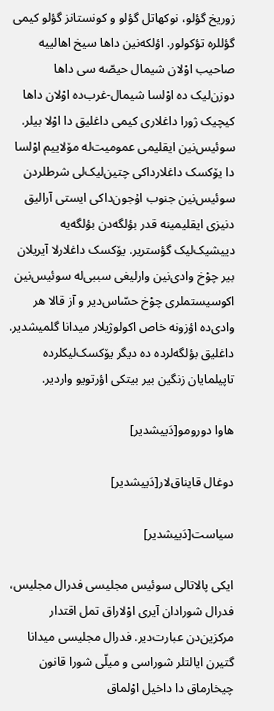زوریخ گؤلو، نوکهاتل گؤلو و کونستانز گؤلو کیمی گؤللره تؤکولور. اؤلکه‌نین داها سیخ اهالییه صاحیب اوْلان شیمال حیصّه ‌سی داها دوزن‌لیک ده اوْلسا شیمال-غرب‌ده اوْلان داها کیچیک ژورا داغلاری کیمی داغلیق دا اوْلا بیلر. سوئیس‌نین ایقلیمی عمومیت‌له مۆلاییم اوْلسا دا یۆکسک داغلارداکی چتین‌لیک‌لی شرطلردن سوئیس‌نین جنوب اۇجون‌داکی ایستی آرالیق دنیزی ایقلیمینه قدر بؤلگه‌دن بؤلگه‌یه دییشیک‌لیک گؤستریر. یۆکسک داغلارلا آیریلان بیر چوْخ وادی‌نین وارلیغی سببی‌له سوئیس‌نین اکوسیستملری چوْخ حسّاس‌دیر و آز قالا هر وادی‌ده اؤزونه خاص اکولوژیلار میدانا گلمیشدیر. داغلیق بؤلگه‌لرده ده دیگر یۆکسک‌لیکلرده تاپیلمایان زنگین بیر بیتکی اؤرتویو واردیر.

هاوا دورومو[دَییشدیر]

دوغال قایناق‌لار[دَییشدیر]

سیاست[دَییشدیر]

ایکی پالاتالی سوئیس مجلیسی فدرال مجلیس، فدرال شورادان آیری اوْلاراق تمل اقتدار مرکزین‌دن عبارت‌دیر. فدرال مجلیسی میدانا گتیرن ایالتلر شوراسی و میلّی شورا قانون چیخارماق دا داخیل اوْلماق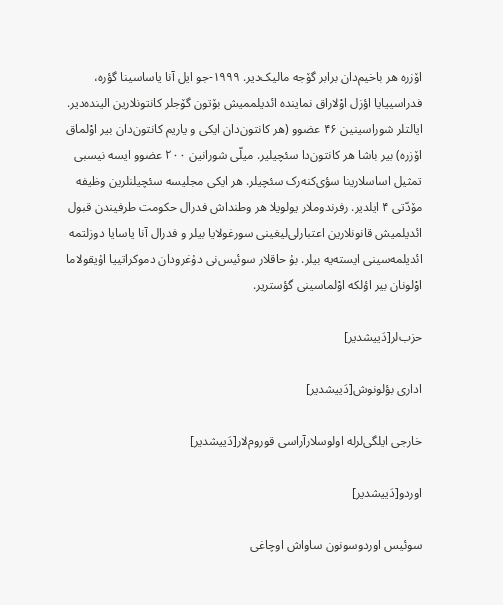اۆزره هر باخیم‌دان برابر گۆجه مالیک‌دیر. ۱۹۹۹-جو ایل آنا یاساسینا گؤره، فدراسییایا اؤزل اوْلاراق نماینده ائدیلممیش بۆتون گۆجلر کانتونلارین الینده‌دیر. ایالتلر شوراسینین ۴۶ عضوو (هر کانتون‌دان ایکی و یاریم کانتون‌دان بیر اوْلماق اۆزره) بیر باشا هر کانتون‌دا سئچیلیر. میلّی شورانین ۲۰۰ عضوو ایسه نیسبی تمثیل اساسلارینا سؤی‌کنه‌رک سئچیلر. هر ایکی مجلیسه سئچیلنلرین وظیفه مۆدّتی ۴ ایلدیر. رفرندوملار یولویلا هر وطنداش فدرال حکومت طرفیندن قبول ائدیلمیش قانونلارین اعتبارلی‌لیغینی سورغولایا بیلر و فدرال آنا یاسایا دوزلتمه ائدیلمه‌سینی ایسته‌یه بیلر. بۇ حاقلار سوئیس‌نی دۇغرودان دموکراتییا اۇیقولاما اوْلونان بیر اؤلکه اوْلماسینی گؤستریر.

حزب‌لر[دَییشدیر]

اداری بؤلونوش[دَییشدیر]

خارجی ایلگی‌لرله اولوسلارآراسی قوروم‌لار[دَییشدیر]

اوردو[دَییشدیر]

سوئیس اوردوسونون ساواش اوچاغی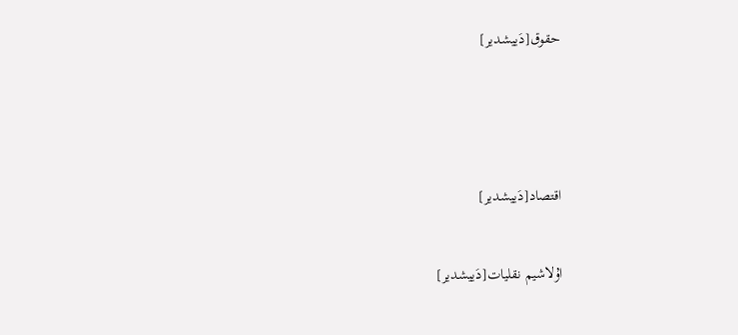حقوق[دَییشدیر]





اقتصاد[دَییشدیر]


اۇلاشیم نقلیات[دَییشدیر]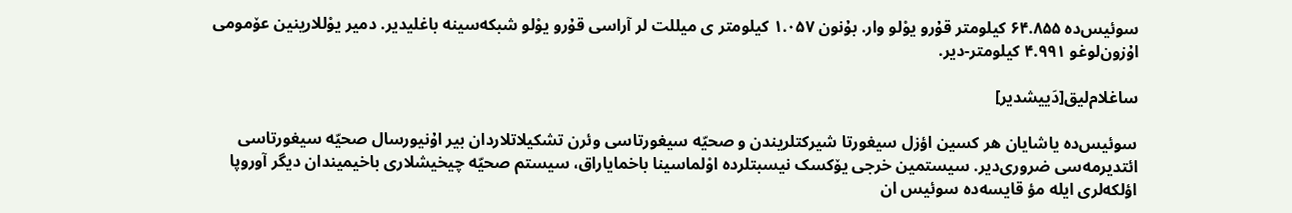سوئیس‌ده ۶۴.۸۵۵ کیلومتر قۇرو یوْلو وار. بۇنون ۱.۰۵۷ کیلومتر ی میللت لر آرا‌سی قۇرو یوْلو شبکه‌سینه باغلیدیر. دمیر یوْللارینین عۆمومی اۇزون‌لوغو ۴.۹۹۱ کیلومتر-دیر.

ساغلام‌لیق[دَییشدیر]

سوئیس‌ده یاشایان هر کسین اؤزل سیغورتا شیرکتلریندن و صحیّه سیغورتا‌سی وئرن تشکیلاتلاردان بیر اۇنیورسال صحیّه سیغورتا‌سی ائتدیرمه‌سی ضروری‌دیر. سیستمین خرجی یۆکسک نیسبتلرده اوْلما‌سینا باخمایا‌راق، سیستم صحیّه چیخیشلاری باخیمیندان دیگر آوروپا اؤلکه‌لری ایله مؤ قایسه‌ده سوئیس ان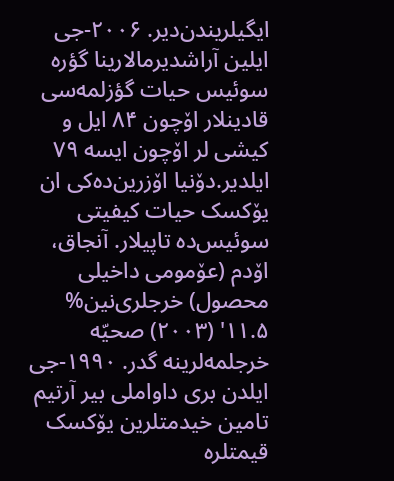ایگیلریندن‌دیر. ۲۰۰۶-جی ایلین آراشدیرمالارینا گؤره سوئیس حیات گؤزلمه‌سی قادینلار اۆچون ۸۴ ایل و کیشی لر اۆچون ایسه ۷۹ ایلدیر.دۆنیا اۆزرین‌ده‌کی ان یۆکسک حیات کیفیتی سوئیس‌ده تاپیلار. آنجاق، اۆدم (عۆمومی داخیلی محصول) خرجلری‌نین% ۱۱.۵' (۲۰۰۳) صحیّه خرجلمه‌لرینه گدر. ۱۹۹۰-جی ایلدن بری داواملی بیر آرتیم تامین خیدمتلرین یۆکسک قیمتلره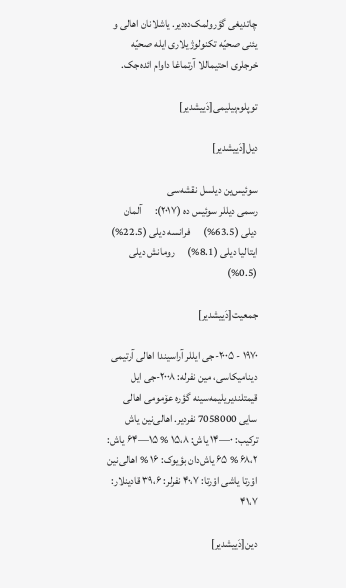چاتدیغی گؤرولمک‌ده‌دیر. یاشلانان اها‌لی و یئنی صحیّه تکنولوژیلاری ایله صحیّه خرجلری احتیماللا آرتماغا داوام ائده‌جک.

توپلوم‌بیلیمی[دَییشدیر]

دیل[دَییشدیر]

سوئیس‌ین دیلسل نقشه‌سی
رسمی دیللر سوئیس ده (۲۰۱۷):      آلمان دیلی (63.5%)      فرانسه دیلی (22.5%)      ایتالیا دیلی (8.1%)      رومانش دیلی (0.5%)

جمعیت[دَییشدیر]

۱۹۷۰ - ۲۰۰۵-جی ایللر آراسیندا اهالی آرتیمی دینامیکاسی، مین نفرله: ۲۰۰۸-جی ایل قیمتلندیریلیمه‌سینه گؤره عۆمومی اهالی سایی 7058000 نفردیر. اهالی‌نین یاش ترکیب: ۰—۱۴ یاش: ۱۵،۸ % ۱۵—۶۴ یاش: ۶۸،۲ % ۶۵ یاش‌دان بؤیوک: ۱۶ % اهالی‌نین اوْرتا یاشی اوْرتا: ۴۰،۷ نفرلر: ۳۹،۶ قادینلار: ۴۱،۷

دین[دَییشدیر]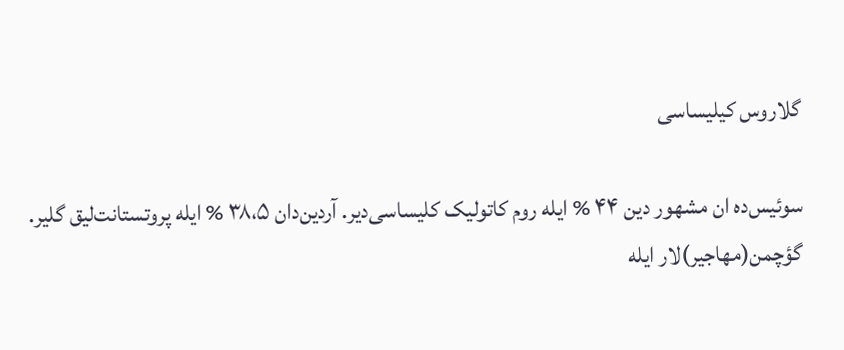گلاروس کیلیساسی

سوئیس‌ده ان مشهور دین ۴۴ % ایله روم کاتولیک کلیسا‌سی‌دیر. آردین‌دان ۳۸،۵ % ایله پروتستانت‌لیق گلیر. گؤچمن(مهاجیر)لار ایله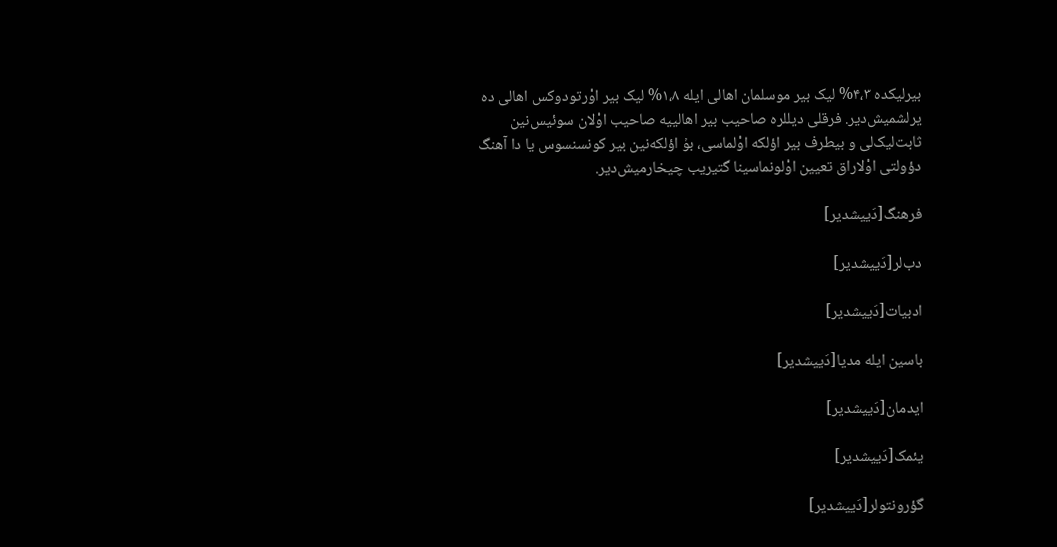بیرلیکده ۴،۳% لیک بیر موسلمان اهالی ایله ۱،۸% لیک بیر اوْرتودوکس اهالی ده یرلشمیش‌دیر. فرقلی دیللره صاحیب بیر اهالییه صاحیب اوْلان سوئیس‌نین ثابت‌لیک‌لی و بیطرف بیر اؤلکه اوْلماسی، بۇ اؤلکه‌نین بیر کونسنسوس یا دا آهنگ دؤولتی اوْلاراق تعیین اوْلونماسینا گتیریب چیخارمیش‌دیر.

فرهنگ[دَییشدیر]

دب‌لر[دَییشدیر]

ادبیات[دَییشدیر]

باسین ایله مدیا[دَییشدیر]

ایدمان[دَییشدیر]

یئمک[دَییشدیر]

گؤرونتولر[دَییشدیر]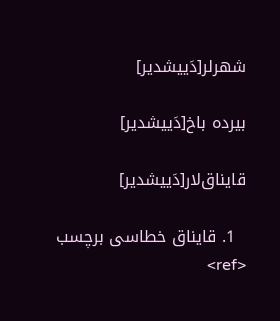شهرلر[دَییشدیر]

بیرده باخ[دَییشدیر]

قایناق‌لار[دَییشدیر]

  1. قایناق خطاسی برچسب <ref>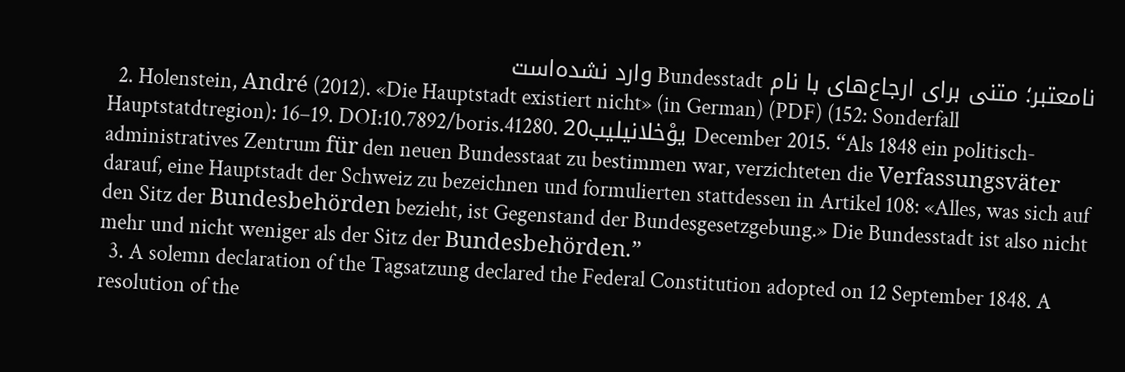نامعتبر؛ متنی برای ارجاع‌های با نام Bundesstadt وارد نشده‌است
  2. Holenstein, André (2012). «Die Hauptstadt existiert nicht» (in German) (PDF) (152: Sonderfall Hauptstatdtregion): 16–19. DOI:10.7892/boris.41280. یوْخلانیلیب20 December 2015. “Als 1848 ein politisch-administratives Zentrum für den neuen Bundesstaat zu bestimmen war, verzichteten die Verfassungsväter darauf, eine Hauptstadt der Schweiz zu bezeichnen und formulierten stattdessen in Artikel 108: «Alles, was sich auf den Sitz der Bundesbehörden bezieht, ist Gegenstand der Bundesgesetzgebung.» Die Bundesstadt ist also nicht mehr und nicht weniger als der Sitz der Bundesbehörden.”
  3. A solemn declaration of the Tagsatzung declared the Federal Constitution adopted on 12 September 1848. A resolution of the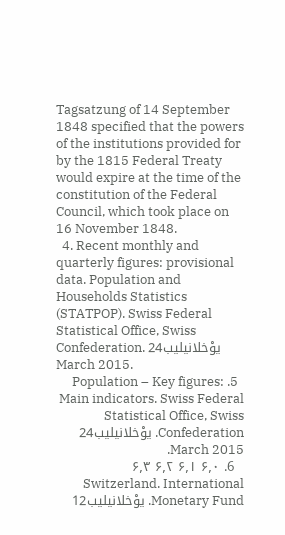Tagsatzung of 14 September 1848 specified that the powers of the institutions provided for by the 1815 Federal Treaty would expire at the time of the constitution of the Federal Council, which took place on 16 November 1848.
  4. Recent monthly and quarterly figures: provisional data. Population and Households Statistics (STATPOP). Swiss Federal Statistical Office, Swiss Confederation. یوْخلانیلیب24 March 2015.
  5. Population – Key figures: Main indicators. Swiss Federal Statistical Office, Swiss Confederation. یوْخلانیلیب24 March 2015.
  6. ۶٫۰ ۶٫۱ ۶٫۲ ۶٫۳ Switzerland. International Monetary Fund. یوْخلانیلیب12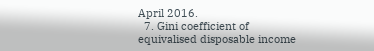April 2016.
  7. Gini coefficient of equivalised disposable income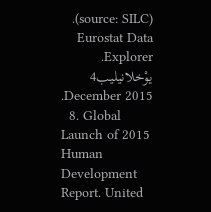(source: SILC). Eurostat Data Explorer. یوْخلانیلیب4 December 2015.
  8. Global Launch of 2015 Human Development Report. United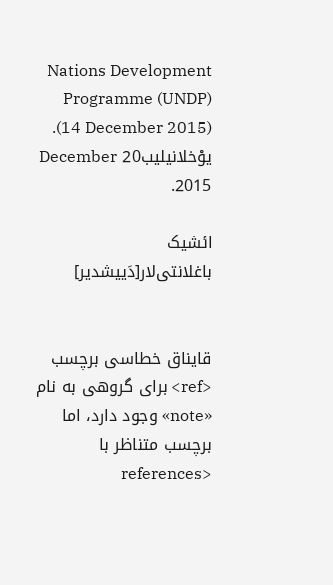Nations Development Programme (UNDP) (14 December 2015). یوْخلانیلیب20 December 2015.

ائشیک باغلانتی‌لار[دَییشدیر]


قایناق خطاسی برچسب <ref> برای گروهی به نام «note» وجود دارد، اما برچسب متناظر با <references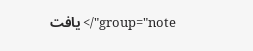group="note"/> یافت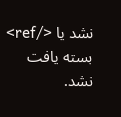نشد یا </ref> بسته یافت نشد.